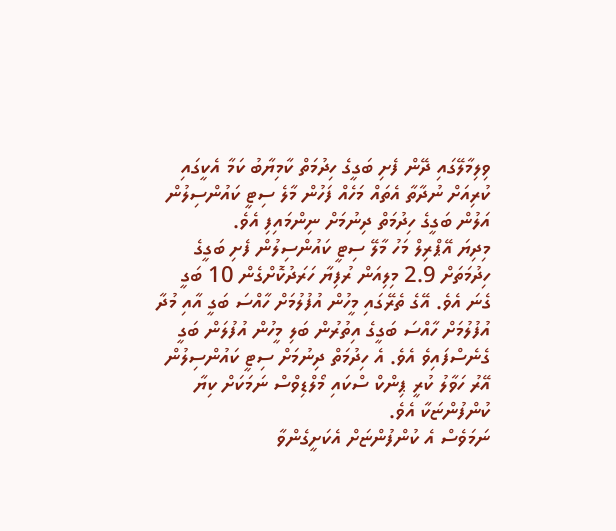ވިލިމާލޭގައި ދޭން ފެށި ބަގީގެ ހިދުމަތް ކާމިޔާބު ކަމާ އެކީގައި ކުރިއަށް ނުދާތާ އެތައް މަހެއް ފަހުން މާލެ ސިޓީ ކައުންސިލުން އަލުން ބަގީގެ ހިދުމަތް ދިނުމަށް ނިންމައިފި އެވެ.
މިދިޔަ އޭޕްރިލް މަހު މާލޭ ސިޓީ ކައުންސިލުން ފެށި ބަގީގެ ހިދުމަތަށް 2.9 މިލިއަން ރުފިޔާ ހަރަދުކޮށްގެން 10 ބަގީ ގެނަ އެވެ. އޭގެ ތެރޭގައި މީހުން އުފުލުމަށް ހާއްސަ ބަގީ އާއި މުދާ އުފުލުމަށް ހާއްސަ ބަގީގެ އިތުރުން ބަލި މީހުން އުފުލަން ބަގީ ގެނެސްފައިވެ އެވެ. އެ ހިދުމަތް ދިނުމަށް ސިޓީ ކައުންސިލުން އޭރު ހަވާލު ކުރީ ޕިންކް ސްކައި މޯލްޑިވްސް ނަމަކަށް ކިޔާ ކުންފުންޏަކާ އެވެ.
ނަމަވެސް އެ ކުންފުންޏަށް އެކަށީގެންވާ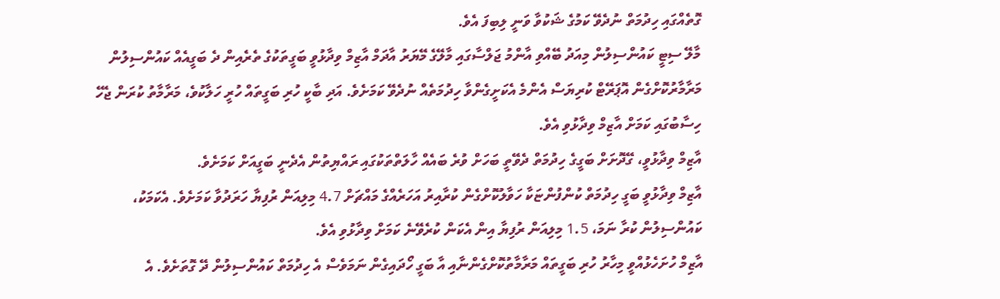ގޮތެއްގައި ހިދުމަތް ނުދެވޭ ކަމުގެ ޝަކުވާ ވަނީ ލިބިފަ އެވެ.
މާލޭ ސިޓީ ކައުންސިލުން މިއަދު ބޭއްވި އާންމު ޖަލްސާގައި މާލޭގެ މޭޔަރު އާދަމް އާޒިމް ވިދާޅުވީ ބަގީތަކުގެ ތެރެއިން ދެ ބަގީއެއް ކައުންސިލުން މަރާމާރުކޮށްގެން އޮޕަރޭޓް ކުރިޔަސް އެންމެ އެކަށީގެންވާ ހިދުމަތެއް ނުދެވޭ ކަމަށެވެ. އަދި ބާކީ ހުރި ބަގީތައް ހުރީ ހަލާކުވެ، މަރާމާތު ކުރަން ޖެހޭ ހިސާބުގައި ކަމަށް އާޒިމް ވިދާޅުވި އެވެ.
އާޒިމް ވިދާޅުވީ، ގޭދޮށަށް ބަގީގެ ހިދުމަތް ދެވޭތީ ބަހަށް ވުރެ ބައެއް ހާލަތްތަކުގައި ރައްޔިތުން އެދެނީ ބަގީއަށް ކަމަށެވެ.
އާޒިމް ވިދާޅުވީ ބަގީ ހިދުމަތް ކުންފުންޏަކާ ހަވާލުކޮށްގެން ކުރާއިރު އަހަރެއްގެ މައްޗަށް 4.7 މިލިއަން ރުފިޔާ ހަރަދުވާ ކަމަށެވެ. އެކަމަކު، ކައުންސިލުން ކުރާ ނަމަ، 1.5 މިލިއަން ރުފިޔާ އިން އެކަން ކުރެވޭނެ ކަމަށް ވިދާޅުވި އެވެ.
އާޒިމް ހުށަހެޅުއްވީ މިހާރު ހުރި ބަގީތައް މަރާމާތުކޮށްގެންނާއި އާ ބަގީ ހޯދައިގެން ނަމަވެސް އެ ހިދުމަތް ކައުންސިލުން ދޭ ގޮތަށެވެ. އެ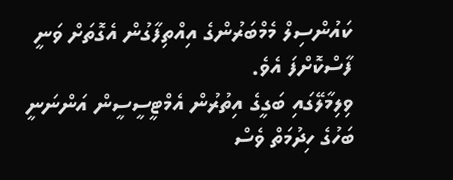ކައުންސިލް މެމްބަރުންގެ އިއްތިފާގުން އެގޮތަށް ވަނީ ފާސްކޮށްފަ އެވެ.
ވިލިމާލޭގައި ބަގީގެ އިތުރުން އެމްޓީސީސީން އަންނަނީ ބަހުގެ ހިދުމަތް ވެސް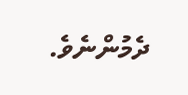ދެމުންނެވެ.